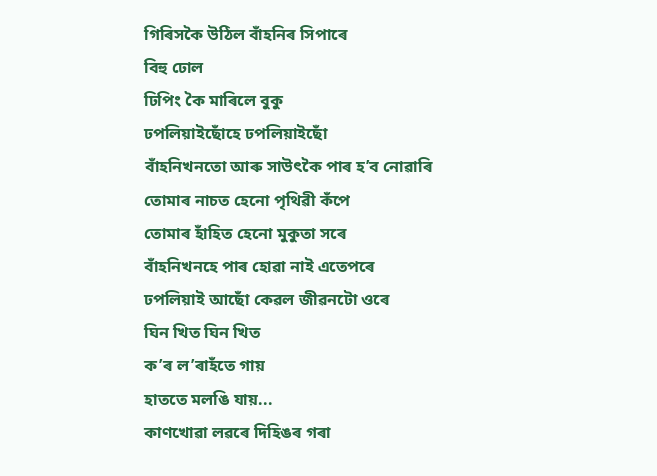গিৰিসকৈ উঠিল বাঁহনিৰ সিপাৰে
বিহু ঢোল
ঢিপিং কৈ মাৰিলে বুকু
ঢপলিয়াইছোঁহে ঢপলিয়াইছোঁ
বাঁহনিখনতো আৰু সাউৎকৈ পাৰ হ’ব নোৱাৰি
তোমাৰ নাচত হেনো পৃথিৱী কঁপে
তোমাৰ হাঁহিত হেনো মুকুতা সৰে
বাঁহনিখনহে পাৰ হোৱা নাই এতেপৰে
ঢপলিয়াই আছোঁ কেৱল জীৱনটো ওৰে
ঘিন খিত ঘিন খিত
ক’ৰ ল’ৰাহঁতে গায়
হাততে মলঙি যায়...
কাণখোৱা লৱৰে দিহিঙৰ গৰা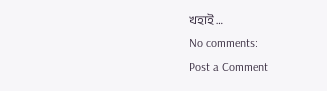খহাই …
No comments:
Post a Comment